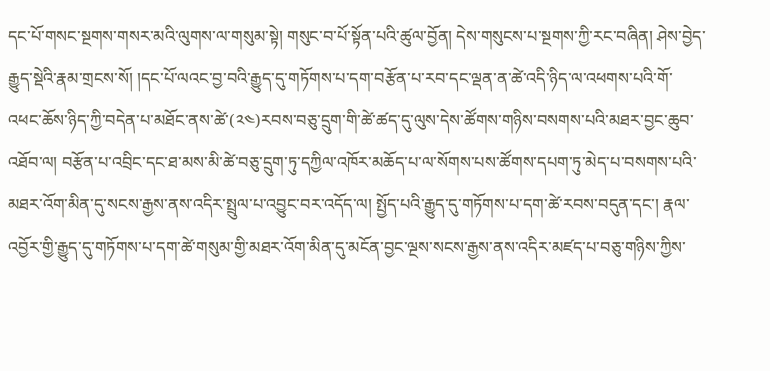དང་པོ་གསང་སྔགས་གསར་མའི་ལུགས་ལ་གསུམ་སྟེ། གསུང་བ་པོ་སྟོན་པའི་ཚུལ་བྱོན། དེས་གསུངས་པ་སྔགས་ཀྱི་རང་བཞིན། ཤེས་བྱེད་རྒྱུད་སྡེའི་རྣམ་གྲངས་སོ། །དང་པོ་ལའང་བྱ་བའི་རྒྱུད་དུ་གཏོགས་པ་དག་བརྩོན་པ་རབ་དང་ལྡན་ན་ཚེ་འདི་ཉིད་ལ་འཕགས་པའི་གོ་འཕང་ཆོས་ཉིད་ཀྱི་བདེན་པ་མཐོང་ནས་ཚེ་(༢༤)རབས་བཅུ་དྲུག་གི་ཚེ་ཚད་དུ་ལུས་དེས་ཚོགས་གཉིས་བསགས་པའི་མཐར་བྱང་ཆུབ་འཐོབ་ལ། བརྩོན་པ་འབྲིང་དང་ཐ་མས་མི་ཚེ་བཅུ་དྲུག་ཏུ་དཀྱིལ་འཁོར་མཆོད་པ་ལ་སོགས་པས་ཚོགས་དཔག་ཏུ་མེད་པ་བསགས་པའི་མཐར་འོག་མིན་དུ་སངས་རྒྱས་ནས་འདིར་སྤྲུལ་པ་འབྱུང་བར་འདོད་ལ། སྤྱོད་པའི་རྒྱུད་དུ་གཏོགས་པ་དག་ཚེ་རབས་བདུན་དང་། རྣལ་འབྱོར་གྱི་རྒྱུད་དུ་གཏོགས་པ་དག་ཚེ་གསུམ་གྱི་མཐར་འོག་མིན་དུ་མངོན་བྱང་ལྔས་སངས་རྒྱས་ནས་འདིར་མཛད་པ་བཅུ་གཉིས་ཀྱིས་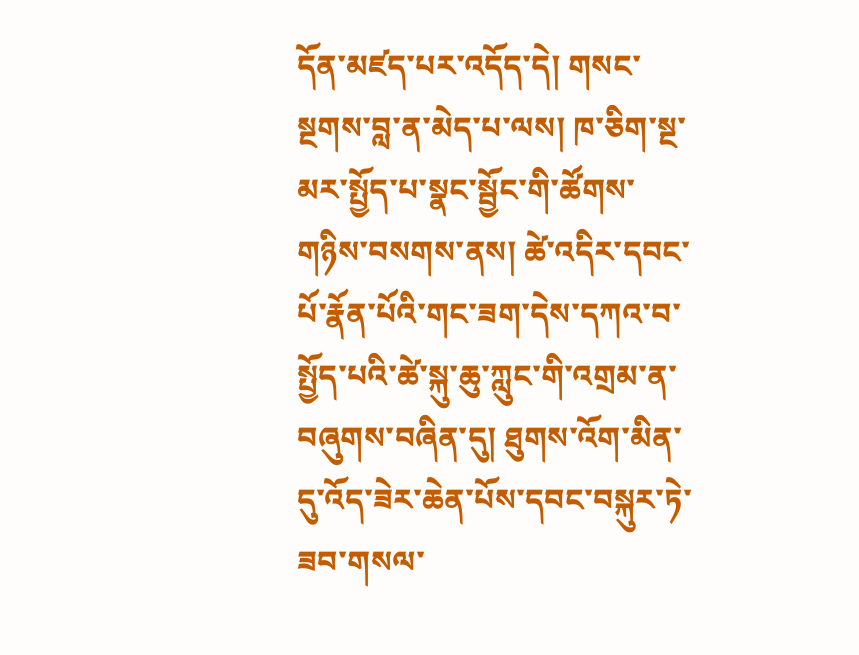དོན་མཛད་པར་འདོད་དེ། གསང་སྔགས་བླ་ན་མེད་པ་ལས། ཁ་ཅིག་སྔ་མར་སྤྱོད་པ་སྣང་སྦྱོང་གི་ཚོགས་གཉིས་བསགས་ནས། ཚེ་འདིར་དབང་པོ་རྣོན་པོའི་གང་ཟག་དེས་དཀའ་བ་སྤྱོད་པའི་ཚེ་སྐུ་ཆུ་ཀླུང་གི་འགྲམ་ན་བཞུགས་བཞིན་དུ། ཐུགས་འོག་མིན་དུ་འོད་ཟེར་ཆེན་པོས་དབང་བསྐུར་ཏེ་ཟབ་གསལ་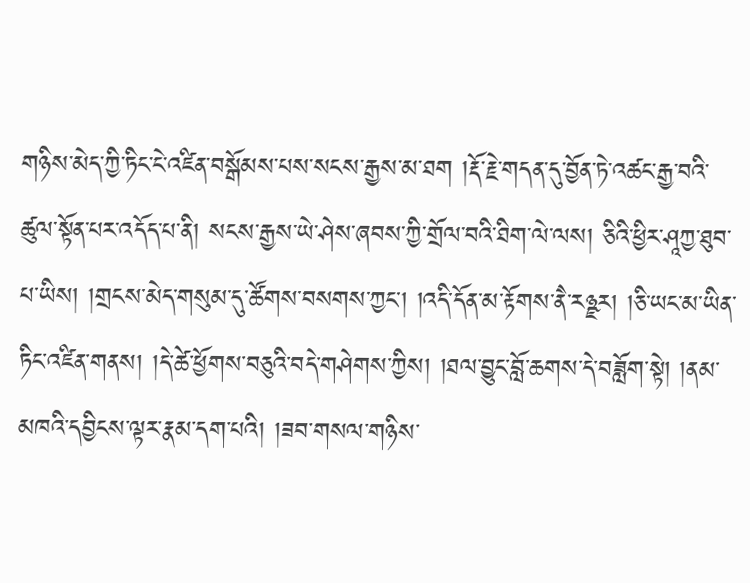གཉིས་མེད་ཀྱི་ཏིང་ངེ་འཛིན་བསྒོམས་པས་སངས་རྒྱས་མ་ཐག །རྡོ་རྗེ་གདན་དུ་བྱོན་ཏེ་འཚང་རྒྱ་བའི་ཚུལ་སྟོན་པར་འདོད་པ་ནི། སངས་རྒྱས་ཡེ་ཤེས་ཞབས་ཀྱི་གྲོལ་བའི་ཐིག་ལེ་ལས། ཅིའི་ཕྱིར་ཤཱཀྱ་ཐུབ་པ་ཡིས། །གྲངས་མེད་གསུམ་དུ་ཚོགས་བསགས་ཀྱང་། །འདི་དོན་མ་རྟོགས་ནཻ་རཉྫར། །ཅི་ཡང་མ་ཡིན་ཏིང་འཛིན་གནས། །དེ་ཚེ་ཕྱོགས་བཅུའི་བདེ་གཤེགས་ཀྱིས། །ཐལ་བྱུང་བློ་ཆགས་དེ་བཟློག་སྟེ། །ནམ་མཁའི་དབྱིངས་ལྟར་རྣམ་དག་པའི། །ཟབ་གསལ་གཉིས་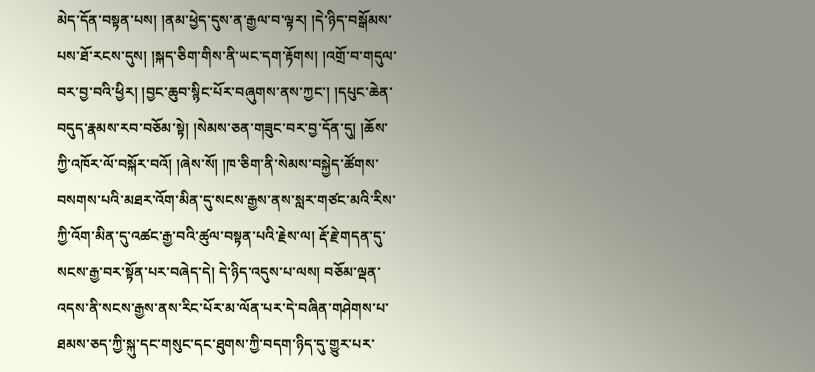མེད་དོན་བསྟན་པས། །ནམ་ཕྱེད་དུས་ན་རྒྱལ་བ་ལྟར། །དེ་ཉིད་བསྒོམས་པས་ཐོ་རངས་དུས། །སྐད་ཅིག་གིས་ནི་ཡང་དག་རྟོགས། །འགྲོ་བ་གདུལ་བར་བྱ་བའི་ཕྱིར། །བྱང་ཆུབ་སྙིང་པོར་བཞུགས་ནས་ཀྱང་། །དཔུང་ཆེན་བདུད་རྣམས་རབ་བཅོམ་སྟེ། །སེམས་ཅན་གཟུང་བར་བྱ་དོན་དུ། །ཆོས་ཀྱི་འཁོར་ལོ་བསྐོར་བའོ། །ཞེས་སོ། །ཁ་ཅིག་ནི་སེམས་བསྐྱེད་ཚོགས་བསགས་པའི་མཐར་འོག་མིན་དུ་སངས་རྒྱས་ནས་སླར་གཙང་མའི་རིས་ཀྱི་འོག་མིན་དུ་འཚང་རྒྱ་བའི་ཚུལ་བསྟན་པའི་རྗེས་ལ། རྡོ་རྗེ་གདན་དུ་སངས་རྒྱ་བར་སྟོན་པར་བཞེད་དེ། དེ་ཉིད་འདུས་པ་ལས། བཅོམ་ལྡན་འདས་ནི་སངས་རྒྱས་ནས་རིང་པོར་མ་ལོན་པར་དེ་བཞིན་གཤེགས་པ་ཐམས་ཅད་ཀྱི་སྐུ་དང་གསུང་དང་ཐུགས་ཀྱི་བདག་ཉིད་དུ་གྱུར་པར་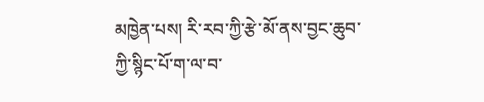མཁྱེན་པས། རི་རབ་ཀྱི་རྩེ་མོ་ནས་བྱང་ཆུབ་ཀྱི་སྙིང་པོ་ག་ལ་བ་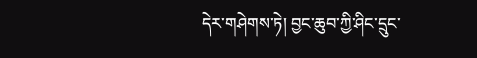དེར་གཤེགས་ཏེ། བྱང་ཆུབ་ཀྱི་ཤིང་དྲུང་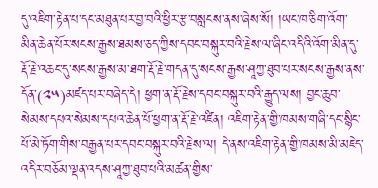དུ་འཇིག་རྟེན་པ་དང་མཐུན་པར་བྱ་བའི་ཕྱིར་རྩ་བསླངས་ནས་ཞེས་སོ། །ཡང་ཁ་ཅིག་འོག་མིན་ཆེན་པོར་སངས་རྒྱས་ཐམས་ཅད་ཀྱིས་དབང་བསྐུར་བའི་རྗེས་ལ་ཞིང་འདིའི་འོག་མིན་དུ་རྡོ་རྗེ་འཆང་དུ་སངས་རྒྱས་མ་ཐག་རྡོ་རྗེ་གདན་དུ་སངས་རྒྱས་ཤཱཀྱ་ཐུབ་པར་སངས་རྒྱས་ནས་དོན་(༢༥)མཛད་པར་བཞེད་དེ། ཕྱག་ན་རྡོ་རྗེས་དབང་བསྐུར་བའི་རྒྱུད་ལས། བྱང་ཆུབ་སེམས་དཔའ་སེམས་དཔའ་ཆེན་པོ་ཕྱག་ན་རྡོ་རྗེ་འཛིན། འཇིག་རྟེན་གྱི་ཁམས་གཞི་དང་སྙིང་པོ་མེ་ཏོག་གིས་བརྒྱན་པར་དབང་བསྐུར་བའི་རྗེས་ལ། དེ་ནས་འཇིག་རྟེན་གྱི་ཁམས་མི་མཇེད་འདིར་བཅོམ་ལྡན་འདས་ཤཱཀྱ་ཐུབ་པའི་མཚན་གྱིས་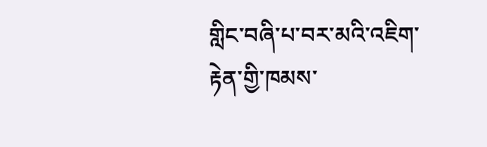གླིང་བཞི་པ་བར་མའི་འཇིག་རྟེན་གྱི་ཁམས་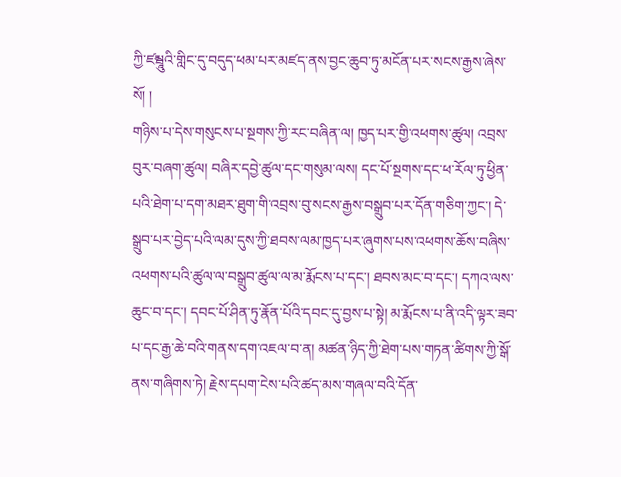ཀྱི་ཛམྦཱུའི་གླིང་དུ་བདུད་ཕམ་པར་མཛད་ནས་བྱང་ཆུབ་ཏུ་མངོན་པར་སངས་རྒྱས་ཞེས་སོ། །
གཉིས་པ་དེས་གསུངས་པ་སྔགས་ཀྱི་རང་བཞིན་ལ། ཁྱད་པར་གྱི་འཕགས་ཚུལ། འབྲས་བུར་བཞག་ཚུལ། བཞིར་དབྱེ་ཚུལ་དང་གསུམ་ལས། དང་པོ་སྔགས་དང་ཕ་རོལ་ཏུ་ཕྱིན་པའི་ཐེག་པ་དག་མཐར་ཐུག་གི་འབྲས་བུ་སངས་རྒྱས་བསྒྲུབ་པར་དོན་གཅིག་ཀྱང་། དེ་སྒྲུབ་པར་བྱེད་པའི་ལམ་དུས་ཀྱི་ཐབས་ལམ་ཁྱད་པར་ཞུགས་པས་འཕགས་ཆོས་བཞིས་འཕགས་པའི་ཚུལ་ལ་བསྒྲུབ་ཚུལ་ལ་མ་རྨོངས་པ་དང་། ཐབས་མང་བ་དང་། དཀའ་ལས་ཆུང་བ་དང་། དབང་པོ་ཤིན་ཏུ་རྣོན་པོའི་དབང་དུ་བྱས་པ་སྟེ། མ་རྨོངས་པ་ནི་འདི་ལྟར་ཟབ་པ་དང་རྒྱ་ཆེ་བའི་གནས་དག་འཇལ་བ་ན། མཚན་ཉིད་ཀྱི་ཐེག་པས་གཏན་ཚིགས་ཀྱི་སྒོ་ནས་གཞིགས་ཏེ། རྗེས་དཔག་ངེས་པའི་ཚད་མས་གཞལ་བའི་དོན་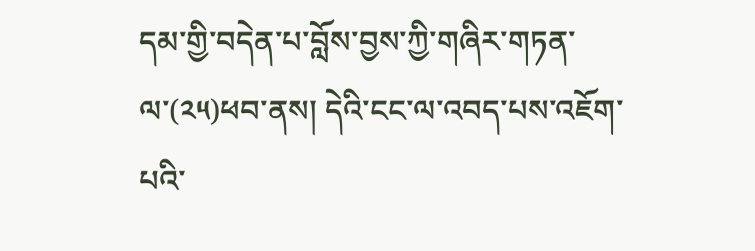དམ་གྱི་བདེན་པ་བློས་བྱས་ཀྱི་གཞིར་གཏན་ལ་(༢༥)ཕབ་ནས། དེའི་ངང་ལ་འབད་པས་འཇོག་པའི་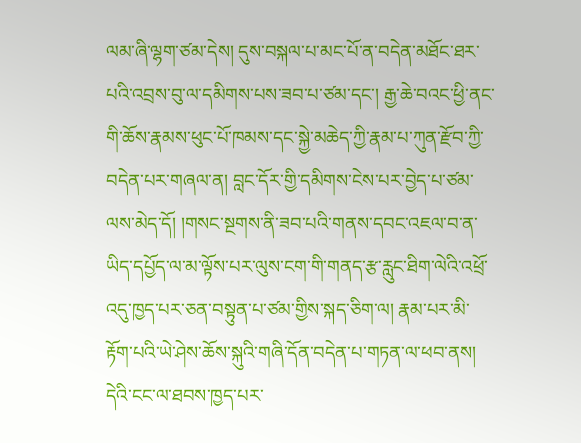ལམ་ཞི་ལྷག་ཙམ་དེས། དུས་བསྐལ་པ་མང་པོ་ན་བདེན་མཐོང་ཐར་པའི་འབྲས་བུ་ལ་དམིགས་པས་ཟབ་པ་ཙམ་དང་། རྒྱ་ཆེ་བའང་ཕྱི་ནང་གི་ཆོས་རྣམས་ཕུང་པོ་ཁམས་དང་སྐྱེ་མཆེད་ཀྱི་རྣམ་པ་ཀུན་རྫོབ་ཀྱི་བདེན་པར་གཞལ་ན། བླང་དོར་གྱི་དམིགས་ངེས་པར་བྱེད་པ་ཙམ་ལས་མེད་དོ། །གསང་སྔགས་ནི་ཟབ་པའི་གནས་དབང་འཇལ་བ་ན་ཡིད་དཔྱོད་ལ་མ་ལྟོས་པར་ལུས་ངག་གི་གནད་རྩ་རླུང་ཐིག་ལེའི་འཕྲོ་འདུ་ཁྱད་པར་ཅན་བསྟུན་པ་ཙམ་གྱིས་སྐད་ཅིག་ལ། རྣམ་པར་མི་རྟོག་པའི་ཡེ་ཤེས་ཆོས་སྐུའི་གཞི་དོན་བདེན་པ་གཏན་ལ་ཕབ་ནས། དེའི་ངང་ལ་ཐབས་ཁྱད་པར་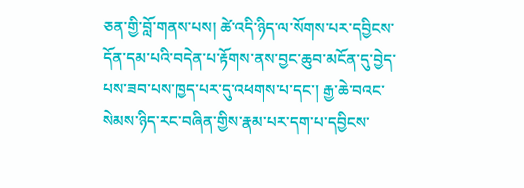ཅན་གྱི་བློ་གནས་པས། ཚེ་འདི་ཉིད་ལ་སོགས་པར་དབྱིངས་དོན་དམ་པའི་བདེན་པ་རྟོགས་ནས་བྱང་ཆུབ་མངོན་དུ་བྱེད་པས་ཟབ་པས་ཁྱད་པར་དུ་འཕགས་པ་དང་། རྒྱ་ཆེ་བའང་སེམས་ཉིད་རང་བཞིན་གྱིས་རྣམ་པར་དག་པ་དབྱིངས་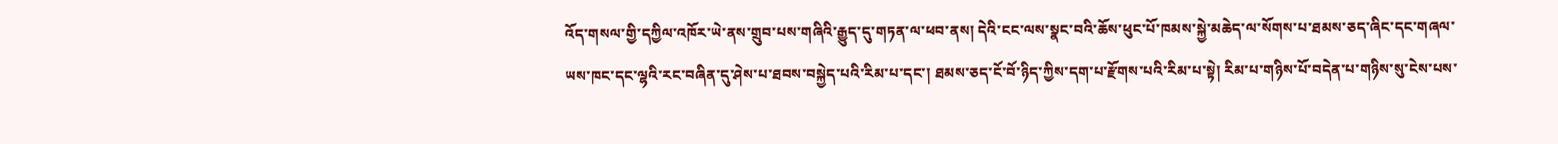འོད་གསལ་གྱི་དཀྱིལ་འཁོར་ཡེ་ནས་གྲུབ་པས་གཞིའི་རྒྱུད་དུ་གཏན་ལ་ཕབ་ནས། དེའི་ངང་ལས་སྣང་བའི་ཆོས་ཕུང་པོ་ཁམས་སྐྱེ་མཆེད་ལ་སོགས་པ་ཐམས་ཅད་ཞིང་དང་གཞལ་ཡས་ཁང་དང་ལྷའི་རང་བཞིན་དུ་ཤེས་པ་ཐབས་བསྐྱེད་པའི་རིམ་པ་དང་། ཐམས་ཅད་ངོ་བོ་ཉིད་ཀྱིས་དག་པ་རྫོགས་པའི་རིམ་པ་སྟེ། རིམ་པ་གཉིས་པོ་བདེན་པ་གཉིས་སུ་ངེས་པས་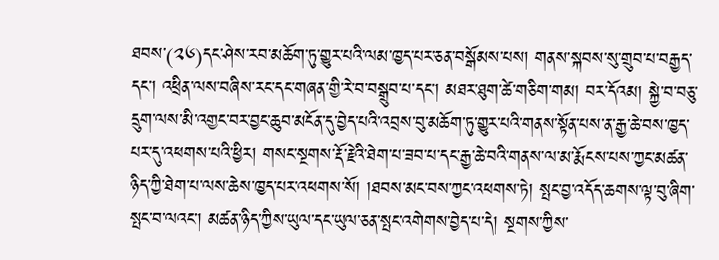ཐབས་(༢༦)དང་ཤེས་རབ་མཆོག་ཏུ་གྱུར་པའི་ལམ་ཁྱད་པར་ཅན་བསྒོམས་པས། གནས་སྐབས་སུ་གྲུབ་པ་བརྒྱད་དང་། འཕྲིན་ལས་བཞིས་རང་དང་གཞན་གྱི་རེ་བ་བསྒྲུབ་པ་དང་། མཐར་ཐུག་ཚེ་གཅིག་གམ། བར་དོའམ། སྐྱེ་བ་བཅུ་དྲུག་ལས་མི་འགྱང་བར་བྱང་ཆུབ་མངོན་དུ་བྱེད་པའི་འབྲས་བུ་མཆོག་ཏུ་གྱུར་པའི་གནས་སྟོན་པས་ན་རྒྱ་ཆེ་བས་ཁྱད་པར་དུ་འཕགས་པའི་ཕྱིར། གསང་སྔགས་རྡོ་རྗེའི་ཐེག་པ་ཟབ་པ་དང་རྒྱ་ཆེ་བའི་གནས་ལ་མ་རྨོངས་པས་ཀྱང་མཚན་ཉིད་ཀྱི་ཐེག་པ་ལས་ཆེས་ཁྱད་པར་འཕགས་སོ། །ཐབས་མང་བས་ཀྱང་འཕགས་ཏེ། སྤང་བྱ་འདོད་ཆགས་ལྟ་བུ་ཞིག་སྤང་བ་ལའང་། མཚན་ཉིད་ཀྱིས་ཡུལ་དང་ཡུལ་ཅན་སྤང་འགེགས་བྱེད་པ་དེ། སྔགས་ཀྱིས་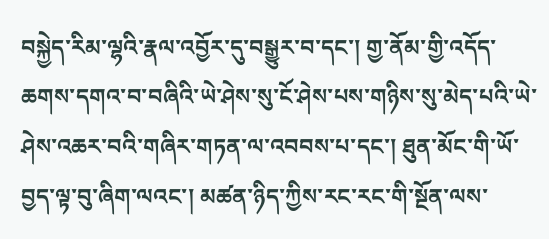བསྐྱེད་རིམ་ལྷའི་རྣལ་འབྱོར་དུ་བསྒྱུར་བ་དང་། གྱ་ནོམ་གྱི་འདོད་ཆགས་དགའ་བ་བཞིའི་ཡེ་ཤེས་སུ་ངོ་ཤེས་པས་གཉིས་སུ་མེད་པའི་ཡེ་ཤེས་འཆར་བའི་གཞིར་གཏན་ལ་འབབས་པ་དང་། ཐུན་མོང་གི་ཡོ་བྱད་ལྟ་བུ་ཞིག་ལའང་། མཚན་ཉིད་ཀྱིས་རང་རང་གི་སྔོན་ལས་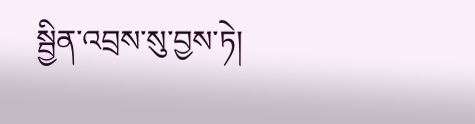སྦྱིན་འབྲས་སུ་བྱས་ཏེ།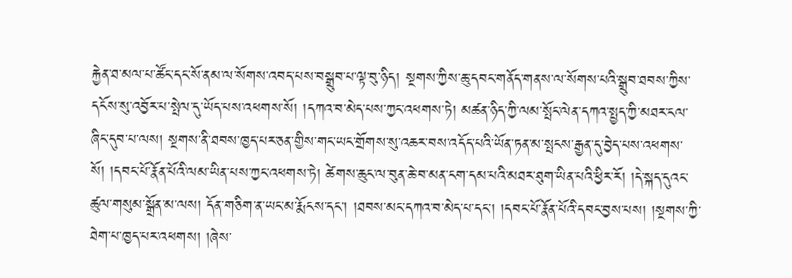རྐྱེན་ཐ་མལ་པ་ཚོང་དང་སོ་ནམ་ལ་སོགས་འབད་པས་བསྒྲུབ་པ་ལྟ་བུ་ཉིད། སྔགས་ཀྱིས་ཆུ་དབང་གནོད་གནས་ལ་སོགས་པའི་སྒྲུབ་ཐབས་ཀྱིས་དངོས་སུ་འབྱོར་པ་སྤེལ་དུ་ཡོད་པས་འཕགས་སོ། །དཀའ་བ་མེད་པས་ཀྱང་འཕགས་ཏེ། མཚན་ཉིད་ཀྱི་ལམ་སྤོང་ལེན་དཀའ་སྤྱད་ཀྱི་མཐར་ངལ་ཞིང་དུབ་པ་ལས། སྔགས་ནི་ཐབས་ཁྱད་པར་ཅན་གྱིས་གང་ཡང་གྲོགས་སུ་འཆར་བས་འདོད་པའི་ཡོན་ཏན་མ་སྤངས་རྒྱན་དུ་བྱེད་པས་འཕགས་སོ། །དབང་པོ་རྣོན་པོའི་ལམ་ཡིན་པས་ཀྱང་འཕགས་ཏེ། ཚེགས་ཆུང་ལ་བུན་ཆེ་བ་མན་ངག་དམ་པའི་མཐར་ཐུག་ཡིན་པའི་ཕྱིར་རོ། །དེ་སྐད་དུའང་ཚུལ་གསུམ་སྒྲོན་མ་ལས། དོན་གཅིག་ན་ཡང་མ་རྨོངས་དང་། །ཐབས་མང་དཀའ་བ་མེད་པ་དང་། །དབང་པོ་རྣོན་པོའི་དབང་བྱས་པས། །སྔགས་ཀྱི་ཐེག་པ་ཁྱད་པར་འཕགས། །ཞེས་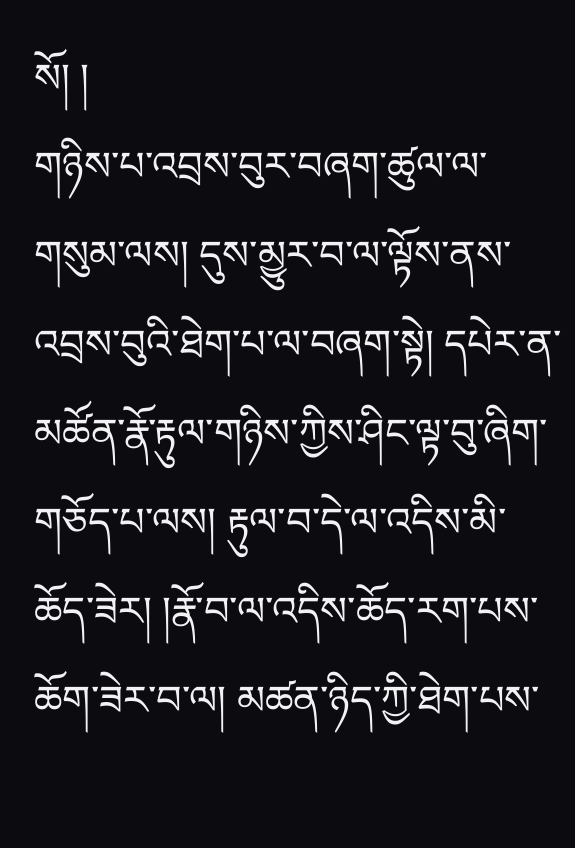སོ། །
གཉིས་པ་འབྲས་བུར་བཞག་ཚུལ་ལ་གསུམ་ལས། དུས་མྱུར་བ་ལ་ལྟོས་ནས་འབྲས་བུའི་ཐེག་པ་ལ་བཞག་སྟེ། དཔེར་ན་མཚོན་རྣོ་རྟུལ་གཉིས་ཀྱིས་ཤིང་ལྟ་བུ་ཞིག་གཅོད་པ་ལས། རྟུལ་བ་དེ་ལ་འདིས་མི་ཆོད་ཟེར། །རྣོ་བ་ལ་འདིས་ཆོད་རག་པས་ཆོག་ཟེར་བ་ལ། མཚན་ཉིད་ཀྱི་ཐེག་པས་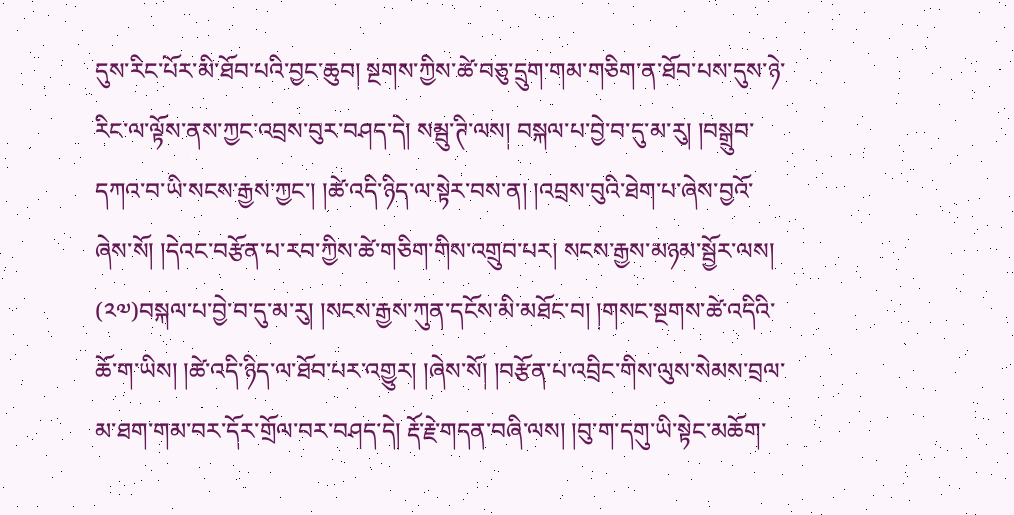དུས་རིང་པོར་མི་ཐོབ་པའི་བྱང་ཆུབ། སྔགས་ཀྱིས་ཚེ་བཅུ་དྲུག་གམ་གཅིག་ན་ཐོབ་པས་དུས་ཉེ་རིང་ལ་ལྟོས་ནས་ཀྱང་འབྲས་བུར་བཤད་དེ། སམྦུ་ཊི་ལས། བསྐལ་པ་བྱེ་བ་དུ་མ་རུ། །བསྒྲུབ་དཀའ་བ་ཡི་སངས་རྒྱས་ཀྱང་། །ཚེ་འདི་ཉིད་ལ་སྟེར་བས་ན། །འབྲས་བུའི་ཐེག་པ་ཞེས་བྱའོ་ཞེས་སོ། །དེའང་བརྩོན་པ་རབ་ཀྱིས་ཚེ་གཅིག་གིས་འགྲུབ་པར། སངས་རྒྱས་མཉམ་སྦྱོར་ལས། (༢༧)བསྐལ་པ་བྱེ་བ་དུ་མ་རུ། །སངས་རྒྱས་ཀུན་དངོས་མི་མཐོང་བ། །གསང་སྔགས་ཚེ་འདིའི་ཆོ་ག་ཡིས། །ཚེ་འདི་ཉིད་ལ་ཐོབ་པར་འགྱུར། །ཞེས་སོ། །བརྩོན་པ་འབྲིང་གིས་ལུས་སེམས་བྲལ་མ་ཐག་གམ་བར་དོར་གྲོལ་བར་བཤད་དེ། རྡོ་རྗེ་གདན་བཞི་ལས། །བུ་ག་དགུ་ཡི་སྟེང་མཆོག་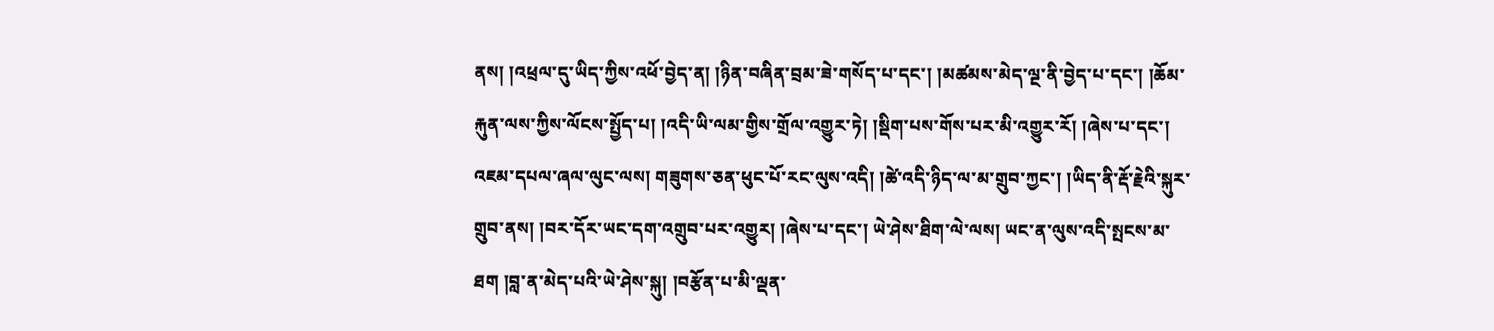ནས། །འཕྲལ་དུ་ཡིད་ཀྱིས་འཕོ་བྱེད་ན། །ཉིན་བཞིན་བྲམ་ཟེ་གསོད་པ་དང་། །མཚམས་མེད་ལྔ་ནི་བྱེད་པ་དང་། །ཆོམ་རྐུན་ལས་ཀྱིས་ལོངས་སྤྱོད་པ། །འདི་ཡི་ལམ་གྱིས་གྲོལ་འགྱུར་ཏེ། །སྡིག་པས་གོས་པར་མི་འགྱུར་རོ། །ཞེས་པ་དང་། འཇམ་དཔལ་ཞལ་ལུང་ལས། གཟུགས་ཅན་ཕུང་པོ་རང་ལུས་འདི། །ཚེ་འདི་ཉིད་ལ་མ་གྲུབ་ཀྱང་། །ཡིད་ནི་རྡོ་རྗེའི་སྐུར་གྲུབ་ནས། །བར་དོར་ཡང་དག་འགྲུབ་པར་འགྱུར། །ཞེས་པ་དང་། ཡེ་ཤེས་ཐིག་ལེ་ལས། ཡང་ན་ལུས་འདི་སྤངས་མ་ཐག །བླ་ན་མེད་པའི་ཡེ་ཤེས་སྐུ། །བརྩོན་པ་མི་ལྡན་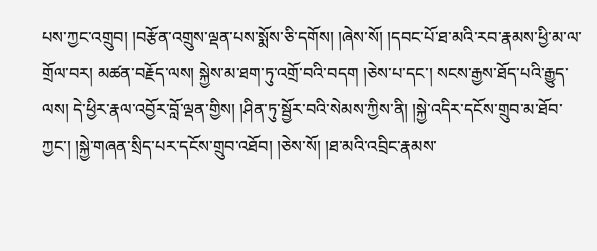པས་ཀྱང་འགྲུབ། །བརྩོན་འགྲུས་ལྡན་པས་སྨོས་ཅི་དགོས། །ཞེས་སོ། །དབང་པོ་ཐ་མའི་རབ་རྣམས་ཕྱི་མ་ལ་གྲོལ་བར། མཚན་བརྗོད་ལས། སྐྱེས་མ་ཐག་ཏུ་འགྲོ་བའི་བདག །ཅེས་པ་དང་། སངས་རྒྱས་ཐོད་པའི་རྒྱུད་ལས། དེ་ཕྱིར་རྣལ་འབྱོར་བློ་ལྡན་གྱིས། །ཤིན་ཏུ་སྦྱོར་བའི་སེམས་ཀྱིས་ནི། །སྐྱེ་འདིར་དངོས་གྲུབ་མ་ཐོབ་ཀྱང་། །སྐྱེ་གཞན་སྲིད་པར་དངོས་གྲུབ་འཐོབ། །ཅེས་སོ། །ཐ་མའི་འབྲིང་རྣམས་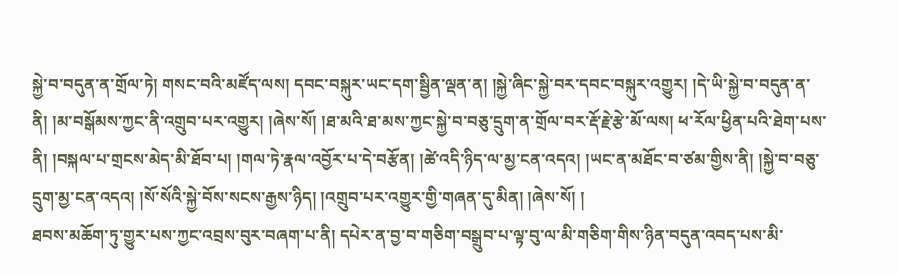སྐྱེ་བ་བདུན་ན་གྲོལ་ཏེ། གསང་བའི་མཛོད་ལས། དབང་བསྐུར་ཡང་དག་སྦྱིན་ལྡན་ན། །སྐྱེ་ཞིང་སྐྱེ་བར་དབང་བསྐུར་འགྱུར། །དེ་ཡི་སྐྱེ་བ་བདུན་ན་ནི། །མ་བསྒོམས་ཀྱང་ནི་འགྲུབ་པར་འགྱུར། །ཞེས་སོ། །ཐ་མའི་ཐ་མས་ཀྱང་སྐྱེ་བ་བཅུ་དྲུག་ན་གྲོལ་བར་རྡོ་རྗེ་རྩེ་མོ་ལས། ཕ་རོལ་ཕྱིན་པའི་ཐེག་པས་ནི། །བསྐལ་པ་གྲངས་མེད་མི་ཐོབ་པ། །གལ་ཏེ་རྣལ་འབྱོར་པ་དེ་བརྩོན། །ཚེ་འདི་ཉིད་ལ་མྱ་ངན་འདའ། །ཡང་ན་མཐོང་བ་ཙམ་གྱིས་ནི། །སྐྱེ་བ་བཅུ་དྲུག་མྱ་ངན་འདའ། །སོ་སོའི་སྐྱེ་བོས་སངས་རྒྱས་ཉིད། །འགྲུབ་པར་འགྱུར་གྱི་གཞན་དུ་མིན། །ཞེས་སོ། །
ཐབས་མཆོག་ཏུ་གྱུར་པས་ཀྱང་འབྲས་བུར་བཞག་པ་ནི། དཔེར་ན་བྱ་བ་གཅིག་བསྒྲུབ་པ་ལྟ་བུ་ལ་མི་གཅིག་གིས་ཉིན་བདུན་འབད་པས་མི་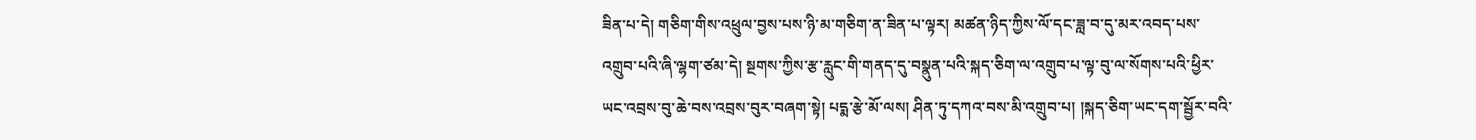ཟིན་པ་དེ། གཅིག་གིས་འཕྲུལ་བྱས་པས་ཉི་མ་གཅིག་ན་ཟིན་པ་ལྟར། མཚན་ཉིད་ཀྱིས་ལོ་དང་ཟླ་བ་དུ་མར་འབད་པས་འགྲུབ་པའི་ཞི་ལྷག་ཙམ་དེ། སྔགས་ཀྱིས་རྩ་རླུང་གི་གནད་དུ་བསྣུན་པའི་སྐད་ཅིག་ལ་འགྲུབ་པ་ལྟ་བུ་ལ་སོགས་པའི་ཕྱིར་ཡང་འབྲས་བུ་ཆེ་བས་འབྲས་བུར་བཞག་སྟེ། པདྨ་རྩེ་མོ་ལས། ཤིན་ཏུ་དཀའ་བས་མི་འགྲུབ་པ། །སྐད་ཅིག་ཡང་དག་སྦྱོར་བའི་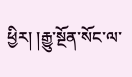ཕྱིར། །རྒྱུ་སྔོན་སོང་ལ་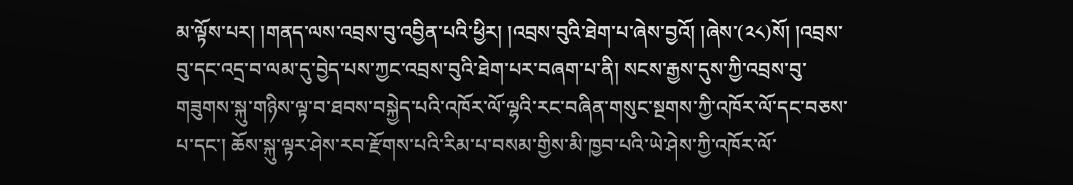མ་ལྟོས་པར། །གནད་ལས་འབྲས་བུ་འབྱིན་པའི་ཕྱིར། །འབྲས་བུའི་ཐེག་པ་ཞེས་བྱའོ། །ཞེས་(༢༨)སོ། །འབྲས་བུ་དང་འདྲ་བ་ལམ་དུ་བྱེད་པས་ཀྱང་འབྲས་བུའི་ཐེག་པར་བཞག་པ་ནི། སངས་རྒྱས་དུས་ཀྱི་འབྲས་བུ་གཟུགས་སྐུ་གཉིས་ལྟ་བ་ཐབས་བསྐྱེད་པའི་འཁོར་ལོ་ལྷའི་རང་བཞིན་གསུང་སྔགས་ཀྱི་འཁོར་ལོ་དང་བཅས་པ་དང་། ཆོས་སྐུ་ལྟར་ཤེས་རབ་རྫོགས་པའི་རིམ་པ་བསམ་གྱིས་མི་ཁྱབ་པའི་ཡེ་ཤེས་ཀྱི་འཁོར་ལོ་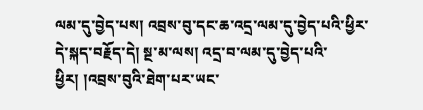ལམ་དུ་བྱེད་པས། འབྲས་བུ་དང་ཆ་འདྲ་ལམ་དུ་བྱེད་པའི་ཕྱིར་དེ་སྐད་བརྗོད་དེ། སྔ་མ་ལས། འདྲ་བ་ལམ་དུ་བྱེད་པའི་ཕྱིར། །འབྲས་བུའི་ཐེག་པར་ཡང་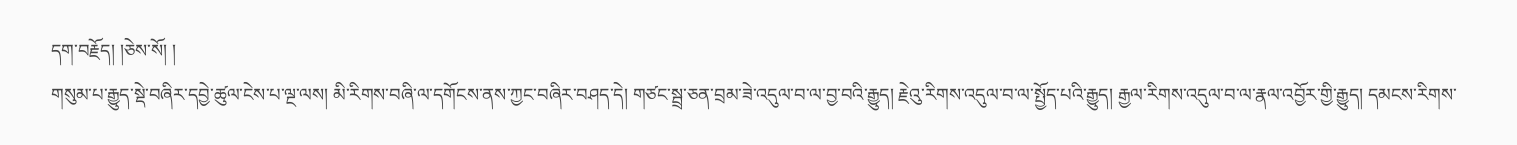དག་བརྗོད། །ཅེས་སོ། །
གསུམ་པ་རྒྱུད་སྡེ་བཞིར་དབྱེ་ཚུལ་ངེས་པ་ལྔ་ལས། མི་རིགས་བཞི་ལ་དགོངས་ནས་ཀྱང་བཞིར་བཤད་དེ། གཙང་སྦྲ་ཅན་བྲམ་ཟེ་འདུལ་བ་ལ་བྱ་བའི་རྒྱུད། རྗེའུ་རིགས་འདུལ་བ་ལ་སྤྱོད་པའི་རྒྱུད། རྒྱལ་རིགས་འདུལ་བ་ལ་རྣལ་འབྱོར་གྱི་རྒྱུད། དམངས་རིགས་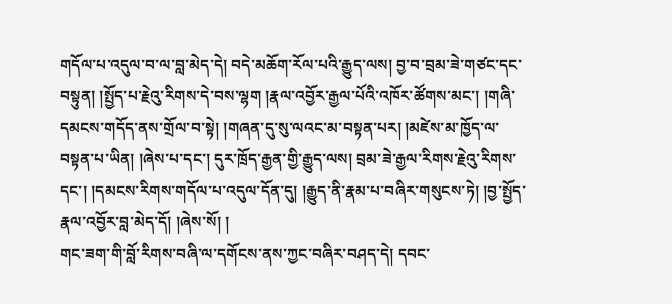གདོལ་པ་འདུལ་བ་ལ་བླ་མེད་དེ། བདེ་མཆོག་རོལ་པའི་རྒྱུད་ལས། བྱ་བ་བྲམ་ཟེ་གཙང་དང་བསྟུན། །སྤྱོད་པ་རྗེའུ་རིགས་དེ་བས་ལྷག །རྣལ་འབྱོར་རྒྱལ་པོའི་འཁོར་ཚོགས་མང་། །གཞི་དམངས་གདོད་ནས་གྲོལ་བ་སྟེ། །གཞན་དུ་སུ་ལའང་མ་བསྟན་པར། །མཛེས་མ་ཁྱོད་ལ་བསྟན་པ་ཡིན། །ཞེས་པ་དང་། དུར་ཁྲོད་རྒྱན་གྱི་རྒྱུད་ལས། བྲམ་ཟེ་རྒྱལ་རིགས་རྗེའུ་རིགས་དང་། །དམངས་རིགས་གདོལ་པ་འདུལ་དོན་དུ། །རྒྱུད་ནི་རྣམ་པ་བཞིར་གསུངས་ཏེ། །བྱ་སྤྱོད་རྣལ་འབྱོར་བླ་མེད་དོ། །ཞེས་སོ། །
གང་ཟག་གི་བློ་རིགས་བཞི་ལ་དགོངས་ནས་ཀྱང་བཞིར་བཤད་དེ། དབང་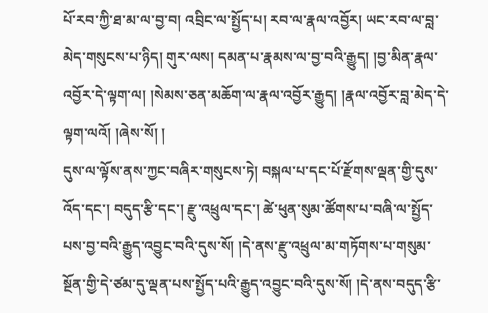པོ་རབ་ཀྱི་ཐ་མ་ལ་བྱ་བ། འབྲིང་ལ་སྤྱོད་པ། རབ་ལ་རྣལ་འབྱོར། ཡང་རབ་ལ་བླ་མེད་གསུངས་པ་ཉིད། གུར་ལས། དམན་པ་རྣམས་ལ་བྱ་བའི་རྒྱུད། །བྱ་མིན་རྣལ་འབྱོར་དེ་ལྟག་ལ། །སེམས་ཅན་མཆོག་ལ་རྣལ་འབྱོར་རྒྱུད། །རྣལ་འབྱོར་བླ་མེད་དེ་ལྟག་ལའོ། །ཞེས་སོ། །
དུས་ལ་ལྟོས་ནས་ཀྱང་བཞིར་གསུངས་ཏེ། བསྐལ་པ་དང་པོ་རྫོགས་ལྡན་གྱི་དུས་འོད་དང་། བདུད་རྩི་དང་། རྫུ་འཕྲུལ་དང་། ཚེ་ཕུན་སུམ་ཚོགས་པ་བཞི་ལ་སྤྱོད་པས་བྱ་བའི་རྒྱུད་འབྱུང་བའི་དུས་སོ། །དེ་ནས་རྫུ་འཕྲུལ་མ་གཏོགས་པ་གསུམ་སྔོན་གྱི་དེ་ཙམ་དུ་ལྡན་པས་སྤྱོད་པའི་རྒྱུད་འབྱུང་བའི་དུས་སོ། །དེ་ནས་བདུད་རྩི་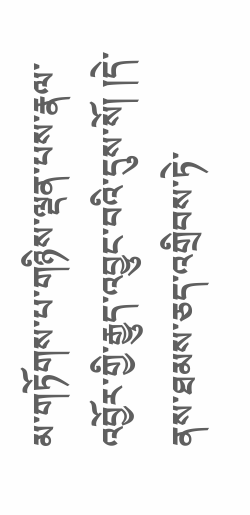མ་གཏོགས་པ་གཉིས་ལྡན་པས་རྣལ་འབྱོར་གྱི་རྒྱུད་འབྱུང་བའི་དུས་སོ། །དེ་ནས་ཐམས་ཅད་འགྲིབས་ཏེ་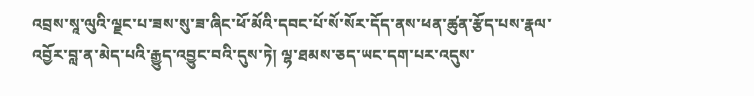འབྲས་སཱ་ལུའི་ལྗང་པ་ཟས་སུ་ཟ་ཞིང་ཕོ་མོའི་དབང་པོ་སོ་སོར་དོད་ནས་ཕན་ཚུན་རྩོད་པས་རྣལ་འབྱོར་བླ་ན་མེད་པའི་རྒྱུད་འབྱུང་བའི་དུས་ཏེ། ལྷ་ཐམས་ཅད་ཡང་དག་པར་འདུས་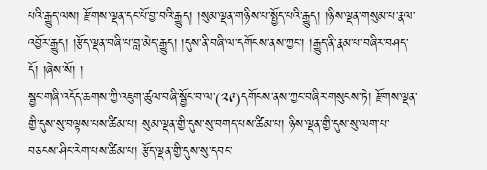པའི་རྒྱུད་ལས། རྫོགས་ལྡན་དང་པོ་བྱ་བའི་རྒྱུད། །སུམ་ལྡན་གཉིས་པ་སྤྱོད་པའི་རྒྱུད། །ཉིས་ལྡན་གསུམ་པ་རྣལ་འབྱོར་རྒྱུད། །རྩོད་ལྡན་བཞི་པ་བླ་མེད་རྒྱུད། །དུས་ནི་བཞི་ལ་དགོངས་ནས་ཀྱང་། །རྒྱུད་ནི་རྣམ་པ་བཞིར་བཤད་དོ། །ཞེས་སོ། །
སྦྱང་གཞི་འདོད་ཆགས་ཀྱི་འཇུག་ཚུལ་བཞི་སྦྱོང་བ་ལ་(༢༩)དགོངས་ནས་ཀྱང་བཞིར་གསུངས་ཏེ། རྫོགས་ལྡན་གྱི་དུས་སུ་བལྟས་པས་ཚིམ་པ། སུམ་ལྡན་གྱི་དུས་སུ་བགད་པས་ཚིམ་པ། ཉིས་ལྡན་གྱི་དུས་སུ་ལག་པ་བཅངས་ཤིང་རེག་པས་ཚིམ་པ། རྩོད་ལྡན་གྱི་དུས་སུ་དབང་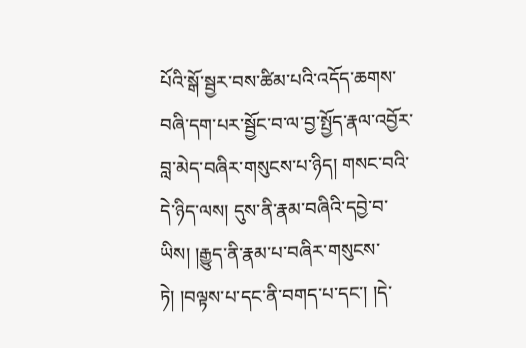པོའི་སྒོ་སྦྱར་བས་ཚིམ་པའི་འདོད་ཆགས་བཞི་དག་པར་སྦྱོང་བ་ལ་བྱ་སྤྱོད་རྣལ་འབྱོར་བླ་མེད་བཞིར་གསུངས་པ་ཉིད། གསང་བའི་དེ་ཉིད་ལས། དུས་ནི་རྣམ་བཞིའི་དབྱེ་བ་ཡིས། །རྒྱུད་ནི་རྣམ་པ་བཞིར་གསུངས་ཏེ། །བལྟས་པ་དང་ནི་བགད་པ་དང་། །དེ་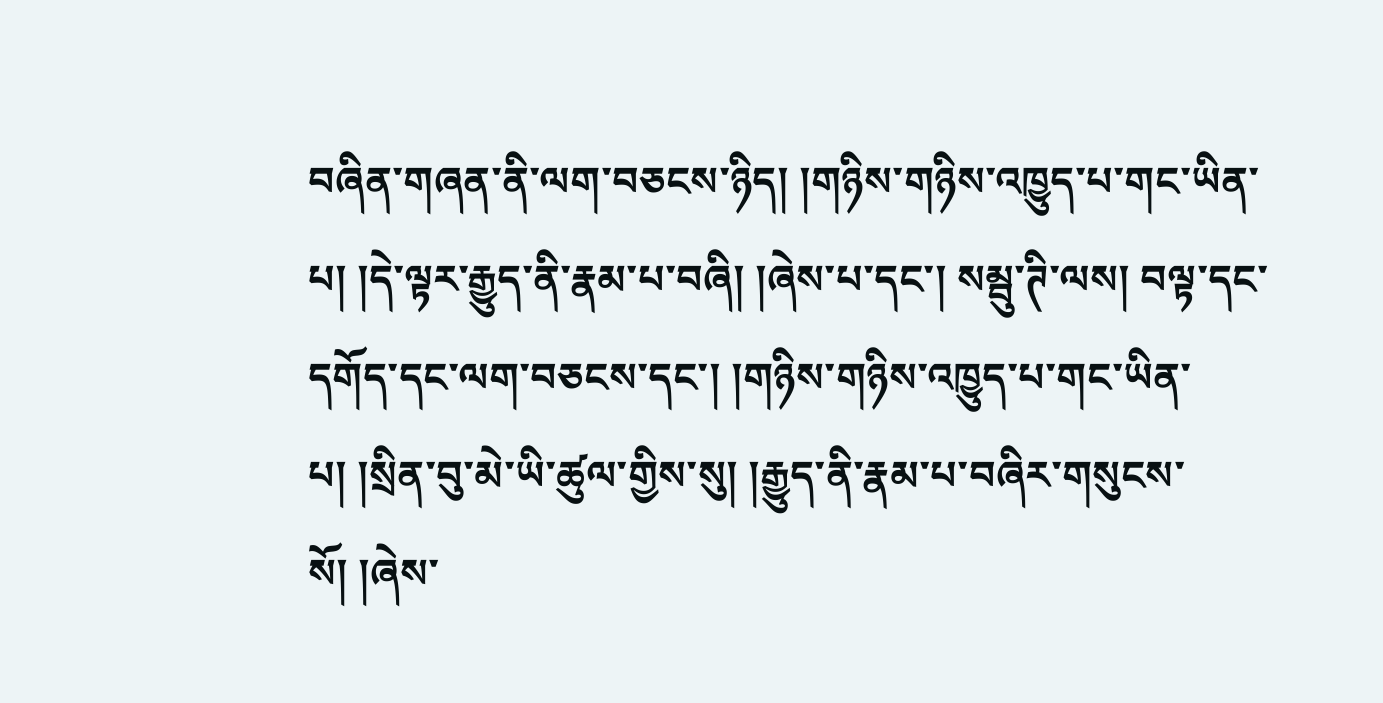བཞིན་གཞན་ནི་ལག་བཅངས་ཉིད། །གཉིས་གཉིས་འཁྱུད་པ་གང་ཡིན་པ། །དེ་ལྟར་རྒྱུད་ནི་རྣམ་པ་བཞི། །ཞེས་པ་དང་། སམྦུ་ཊི་ལས། བལྟ་དང་དགོད་དང་ལག་བཅངས་དང་། །གཉིས་གཉིས་འཁྱུད་པ་གང་ཡིན་པ། །སྲིན་བུ་མེ་ཡི་ཚུལ་གྱིས་སུ། །རྒྱུད་ནི་རྣམ་པ་བཞིར་གསུངས་སོ། །ཞེས་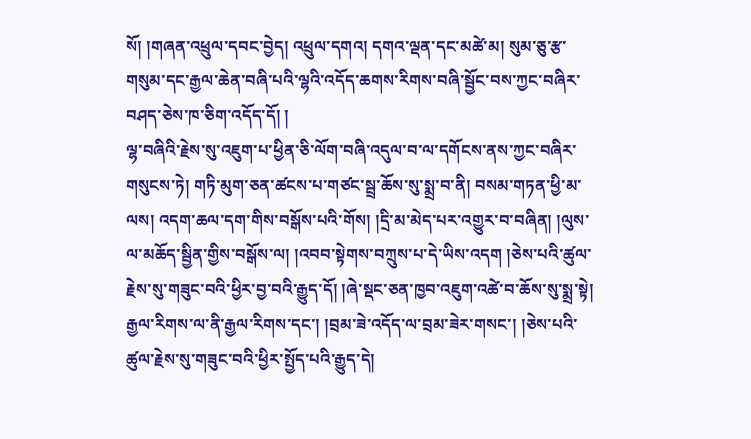སོ། །གཞན་འཕྲུལ་དབང་བྱེད། འཕྲུལ་དགའ། དགའ་ལྡན་དང་མཚེ་མ། སུམ་ཅུ་རྩ་གསུམ་དང་རྒྱལ་ཆེན་བཞི་པའི་ལྷའི་འདོད་ཆགས་རིགས་བཞི་སྦྱོང་བས་ཀྱང་བཞིར་བཤད་ཅེས་ཁ་ཅིག་འདོད་དོ། །
ལྷ་བཞིའི་རྗེས་སུ་འཇུག་པ་ཕྱིན་ཅི་ལོག་བཞི་འདུལ་བ་ལ་དགོངས་ནས་ཀྱང་བཞིར་གསུངས་ཏེ། གཏི་མུག་ཅན་ཚངས་པ་གཙང་སྦྲ་ཆོས་སུ་སྨྲ་བ་ནི། བསམ་གཏན་ཕྱི་མ་ལས། འདག་ཆལ་དག་གིས་བསྒོས་པའི་གོས། །དྲི་མ་མེད་པར་འགྱུར་བ་བཞིན། །ལུས་ལ་མཆོད་སྦྱིན་གྱིས་བསྒོས་ལ། །འབབ་སྟེགས་བཀྲུས་པ་དེ་ཡིས་འདག །ཅེས་པའི་ཚུལ་རྗེས་སུ་གཟུང་བའི་ཕྱིར་བྱ་བའི་རྒྱུད་དོ། །ཞེ་སྡང་ཅན་ཁྱབ་འཇུག་འཚེ་བ་ཆོས་སུ་སྨྲ་སྟེ། རྒྱལ་རིགས་ལ་ནི་རྒྱལ་རིགས་དང་། །བྲམ་ཟེ་འདོད་ལ་བྲམ་ཟེར་གསང་། །ཅེས་པའི་ཚུལ་རྗེས་སུ་གཟུང་བའི་ཕྱིར་སྤྱོད་པའི་རྒྱུད་དེ།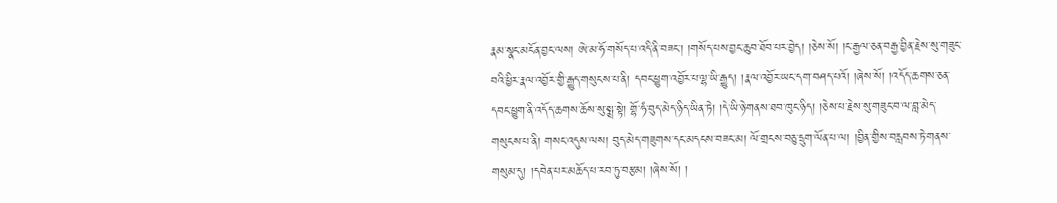རྣམ་སྣང་མངོན་བྱང་ལས། ཨེ་མ་ཧོ་གསོད་པ་འདི་ནི་བཟང་། །གསོད་པས་བྱང་ཆུབ་ཐོབ་པར་བྱེད། །ཅེས་སོ། །ང་རྒྱལ་ཅན་བརྒྱ་བྱིན་རྗེས་སུ་གཟུང་བའི་ཕྱིར་རྣལ་འབྱོར་གྱི་རྒྱུད་གསུངས་པ་ནི། དབང་ཕྱུག་འབྱོར་པ་ལྷ་ཡི་རྒྱུད། །རྣལ་འབྱོར་ཡང་དག་བཤད་པའོ། །ཞེས་སོ། །འདོད་ཆགས་ཅན་དབང་ཕྱུག་ནི་འདོད་ཆགས་ཆོས་སུ་སྨྲ་སྟེ། གྷོ་ཧཾ་བུད་མེད་ཉིད་ཡིན་ཏེ། །དེ་ཡི་ཉེ་གནས་ཐབ་ཁུང་ཉིད། །ཅེས་པ་རྗེས་སུ་གཟུང་བ་ལ་བླ་མེད་གསུངས་པ་ནི། གསང་འདུས་ལས། བུད་མེད་གཟུགས་དང་མདངས་བཟང་མ། ལོ་གྲངས་བཅུ་དྲུག་ལོན་པ་ལ། །བྱིན་གྱིས་བརླབས་ཏེ་གནས་གསུམ་དུ། །དབེན་པར་མཆོད་པ་རབ་ཏུ་བརྩམ། །ཞེས་སོ། །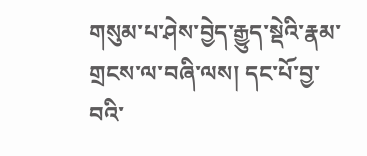གསུམ་པ་ཤེས་བྱེད་རྒྱུད་སྡེའི་རྣམ་གྲངས་ལ་བཞི་ལས། དང་པོ་བྱ་བའི་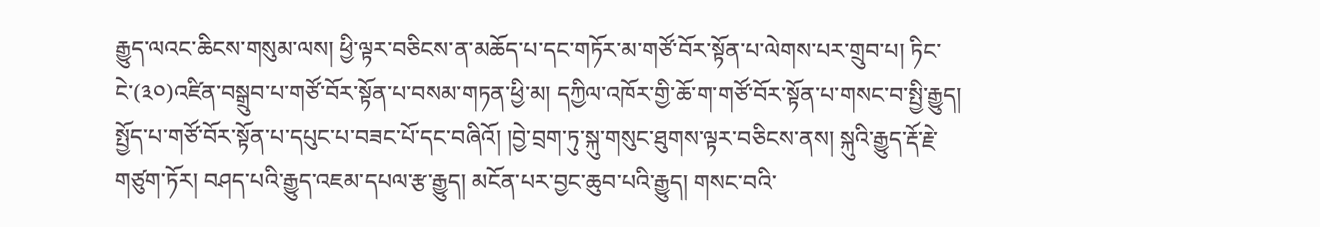རྒྱུད་ལའང་ཆིངས་གསུམ་ལས། ཕྱི་ལྟར་བཅིངས་ན་མཆོད་པ་དང་གཏོར་མ་གཙོ་བོར་སྟོན་པ་ལེགས་པར་གྲུབ་པ། ཏིང་ངེ་(༣༠)འཛིན་བསྒྲུབ་པ་གཙོ་བོར་སྟོན་པ་བསམ་གཏན་ཕྱི་མ། དཀྱིལ་འཁོར་གྱི་ཆོ་ག་གཙོ་བོར་སྟོན་པ་གསང་བ་སྤྱི་རྒྱུད། སྤྱོད་པ་གཙོ་བོར་སྟོན་པ་དཔུང་པ་བཟང་པོ་དང་བཞིའོ། །བྱེ་བྲག་ཏུ་སྐུ་གསུང་ཐུགས་ལྟར་བཅིངས་ནས། སྐུའི་རྒྱུད་རྡོ་རྗེ་གཙུག་ཏོར། བཤད་པའི་རྒྱུད་འཇམ་དཔལ་རྩ་རྒྱུད། མངོན་པར་བྱང་ཆུབ་པའི་རྒྱུད། གསང་བའི་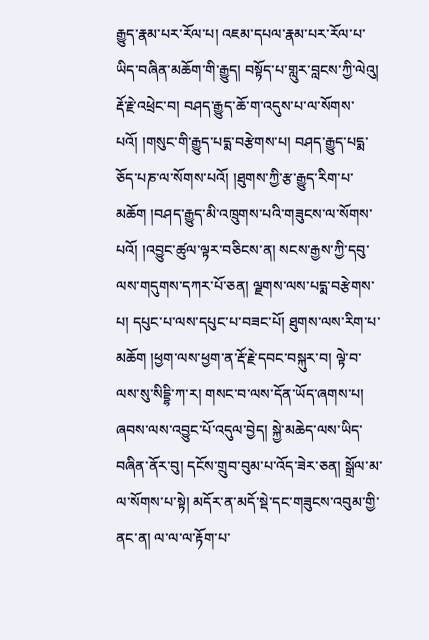རྒྱུད་རྣམ་པར་རོལ་པ། འཇམ་དཔལ་རྣམ་པར་རོལ་པ་ཡིད་བཞིན་མཆོག་གི་རྒྱུད། བསྟོད་པ་གླུར་བླངས་ཀྱི་ལེའུ། རྡོ་རྗེ་འཕྲེང་བ། བཤད་རྒྱུད་ཆོ་ག་འདུས་པ་ལ་སོགས་པའོ། །གསུང་གི་རྒྱུད་པདྨ་བརྩེགས་པ། བཤད་རྒྱུད་པདྨ་ཅོད་པཎ་ལ་སོགས་པའོ། །ཐུགས་ཀྱི་རྩ་རྒྱུད་རིག་པ་མཆོག །བཤད་རྒྱུད་མི་འཁྲུགས་པའི་གཟུངས་ལ་སོགས་པའོ། །འབྱུང་ཚུལ་ལྟར་བཅིངས་ན། སངས་རྒྱས་ཀྱི་དབུ་ལས་གདུགས་དཀར་པོ་ཅན། ལྗགས་ལས་པདྨ་བརྩེགས་པ། དཔུང་པ་ལས་དཔུང་པ་བཟང་པོ། ཐུགས་ལས་རིག་པ་མཆོག །ཕྱག་ལས་ཕྱག་ན་རྡོ་རྗེ་དབང་བསྐུར་བ། ལྟེ་བ་ལས་སུ་སིདྡྷི་ཀ་ར། གསང་བ་ལས་དོན་ཡོད་ཞགས་པ། ཞབས་ལས་འབྱུང་པོ་འདུལ་བྱེད། སྐྱེ་མཆེད་ལས་ཡིད་བཞིན་ནོར་བུ། དངོས་གྲུབ་བུམ་པ་འོད་ཟེར་ཅན། སྒྲོལ་མ་ལ་སོགས་པ་སྟེ། མདོར་ན་མདོ་སྡེ་དང་གཟུངས་འབུམ་གྱི་ནང་ན། ལ་ལ་ལ་རྟོག་པ་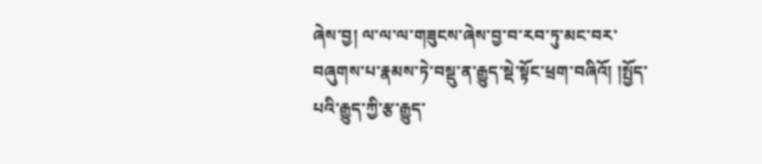ཞེས་བྱ། ལ་ལ་ལ་གཟུངས་ཞེས་བྱ་བ་རབ་ཏུ་མང་བར་བཞུགས་པ་རྣམས་ཏེ་བསྡུ་ན་རྒྱུད་སྡེ་སྟོང་ཕྲག་བཞིའོ། །སྤྱོད་པའི་རྒྱུད་ཀྱི་རྩ་རྒྱུད་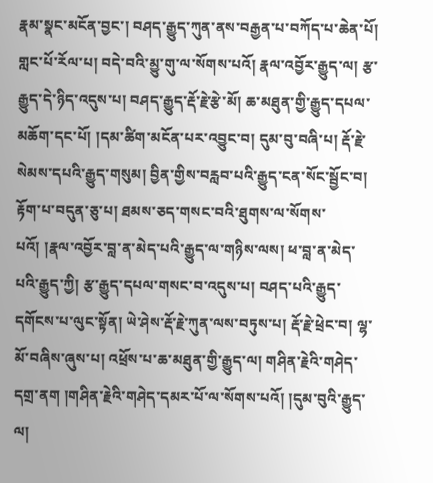རྣམ་སྣང་མངོན་བྱང་། བཤད་རྒྱུད་ཀུན་ནས་བརྒྱན་པ་བཀོད་པ་ཆེན་པོ། གླང་པོ་རོལ་པ། བདེ་བའི་མྱུ་གུ་ལ་སོགས་པའོ། རྣལ་འབྱོར་རྒྱུད་ལ། རྩ་རྒྱུད་དེ་ཉིད་འདུས་པ། བཤད་རྒྱུད་རྡོ་རྗེ་རྩེ་མོ། ཆ་མཐུན་གྱི་རྒྱུད་དཔལ་མཆོག་དང་པོ། །དམ་ཚིག་མངོན་པར་འབྱུང་བ། དུམ་བུ་བཞི་པ། རྡོ་རྗེ་སེམས་དཔའི་རྒྱུད་གསུམ། བྱིན་གྱིས་བརླབ་པའི་རྒྱུད་ངན་སོང་སྦྱོང་བ། རྟོག་པ་བདུན་ཅུ་པ། ཐམས་ཅད་གསང་བའི་ཐུགས་ལ་སོགས་པའོ། །རྣལ་འབྱོར་བླ་ན་མེད་པའི་རྒྱུད་ལ་གཉིས་ལས། ཕ་བླ་ན་མེད་པའི་རྒྱུད་ཀྱི། རྩ་རྒྱུད་དཔལ་གསང་བ་འདུས་པ། བཤད་པའི་རྒྱུད་དགོངས་པ་ལུང་སྟོན། ཡེ་ཤེས་རྡོ་རྗེ་ཀུན་ལས་བཏུས་པ། རྡོ་རྗེ་ཕྲེང་བ། ལྷ་མོ་བཞིས་ཞུས་པ། འཕྲོས་པ་ཆ་མཐུན་གྱི་རྒྱུད་ལ། གཤིན་རྗེའི་གཤེད་དགྲ་ནག །གཤིན་རྗེའི་གཤེད་དམར་པོ་ལ་སོགས་པའོ། །དུམ་བུའི་རྒྱུད་ལ།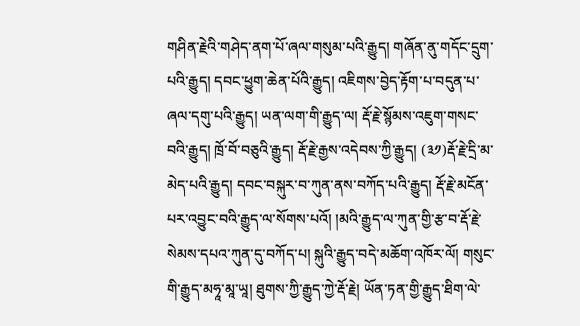གཤིན་རྗེའི་གཤེད་ནག་པོ་ཞལ་གསུམ་པའི་རྒྱུད། གཞོན་ནུ་གདོང་དྲུག་པའི་རྒྱུད། དབང་ཕྱུག་ཆེན་པོའི་རྒྱུད། འཇིགས་བྱེད་རྟོག་པ་བདུན་པ་ཞལ་དགུ་པའི་རྒྱུད། ཡན་ལག་གི་རྒྱུད་ལ། རྡོ་རྗེ་སྙོམས་འཇུག་གསང་བའི་རྒྱུད། ཁྲོ་བོ་བཅུའི་རྒྱུད། རྡོ་རྗེ་རྒྱས་འདེབས་ཀྱི་རྒྱུད། (༣༡)རྡོ་རྗེ་དྲི་མ་མེད་པའི་རྒྱུད། དབང་བསྐུར་བ་ཀུན་ནས་བཀོད་པའི་རྒྱུད། རྡོ་རྗེ་མངོན་པར་འབྱུང་བའི་རྒྱུད་ལ་སོགས་པའོ། །མའི་རྒྱུད་ལ་ཀུན་གྱི་རྩ་བ་རྡོ་རྗེ་སེམས་དཔའ་ཀུན་དུ་བཀོད་པ། སྐུའི་རྒྱུད་བདེ་མཆོག་འཁོར་ལོ། གསུང་གི་རྒྱུད་མཧཱ་མཱ་ཡཱ། ཐུགས་ཀྱི་རྒྱུད་ཀྱེ་རྡོ་རྗེ། ཡོན་ཏན་གྱི་རྒྱུད་ཐིག་ལེ་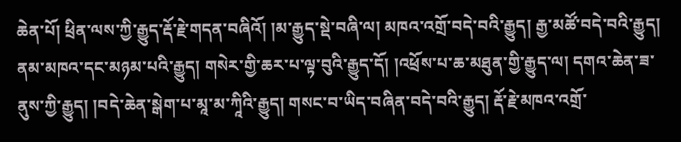ཆེན་པོ། ཕྲིན་ལས་ཀྱི་རྒྱུད་རྡོ་རྗེ་གདན་བཞིའོ། །མ་རྒྱུད་སྡེ་བཞི་ལ། མཁའ་འགྲོ་བདེ་བའི་རྒྱུད། རྒྱ་མཚོ་བདེ་བའི་རྒྱུད། ནམ་མཁའ་དང་མཉམ་པའི་རྒྱུད། གསེར་གྱི་ཆར་པ་ལྟ་བུའི་རྒྱུད་དོ། །འཕྲོས་པ་ཆ་མཐུན་གྱི་རྒྱུད་ལ། དགའ་ཆེན་ཟ་ནུས་ཀྱི་རྒྱུད། །བདེ་ཆེན་སྒེག་པ་མཱ་མ་ཀཱིའི་རྒྱུད། གསང་བ་ཡིད་བཞིན་བདེ་བའི་རྒྱུད། རྡོ་རྗེ་མཁའ་འགྲོ་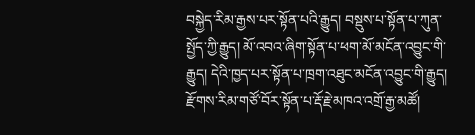བསྐྱེད་རིམ་རྒྱས་པར་སྟོན་པའི་རྒྱུད། བསྡུས་པ་སྟོན་པ་ཀུན་སྤྱོད་ཀྱི་རྒྱུད། མོ་འབའ་ཞིག་སྟོན་པ་ཕག་མོ་མངོན་འབྱུང་གི་རྒྱུད། དེའི་ཁྱད་པར་སྟོན་པ་ཁྲག་འཐུང་མངོན་འབྱུང་གི་རྒྱུད། རྫོགས་རིམ་གཙོ་བོར་སྟོན་པ་རྡོ་རྗེ་མཁའ་འགྲོ་རྒྱ་མཚོ།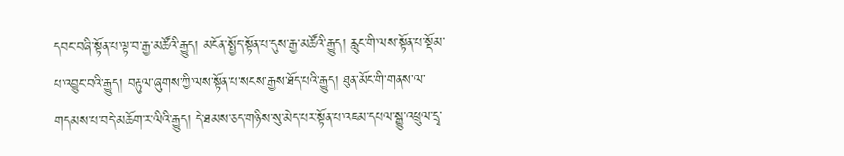དབང་བཞི་སྟོན་པ་ལྟ་བ་རྒྱ་མཚོའི་རྒྱུད། མངོན་སྤྱོད་སྟོན་པ་དུས་རྒྱ་མཚོའི་རྒྱུད། རླུང་གི་ལས་སྟོན་པ་སྡོམ་པ་འབྱུང་བའི་རྒྱུད། བརྟུལ་ཞུགས་ཀྱི་ལས་སྟོན་པ་སངས་རྒྱས་ཐོད་པའི་རྒྱུད། ཐུན་མོང་གི་གནས་ལ་གདམས་པ་བདེ་མཆོག་ར་ལིའི་རྒྱུད། དེ་ཐམས་ཅད་གཉིས་སུ་མེད་པར་སྟོན་པ་འཇམ་དཔལ་སྒྱུ་འཕྲུལ་དྲྭ་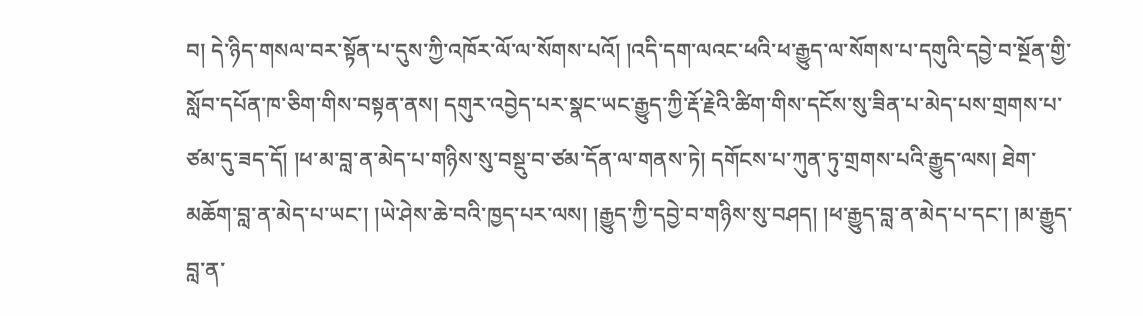བ། དེ་ཉིད་གསལ་བར་སྟོན་པ་དུས་ཀྱི་འཁོར་ལོ་ལ་སོགས་པའོ། །འདི་དག་ལའང་ཕའི་ཕ་རྒྱུད་ལ་སོགས་པ་དགུའི་དབྱེ་བ་སྔོན་གྱི་སློབ་དཔོན་ཁ་ཅིག་གིས་བསྟན་ནས། དགུར་འབྱེད་པར་སྣང་ཡང་རྒྱུད་ཀྱི་རྡོ་རྗེའི་ཚིག་གིས་དངོས་སུ་ཟིན་པ་མེད་པས་གྲགས་པ་ཙམ་དུ་ཟད་དོ། །ཕ་མ་བླ་ན་མེད་པ་གཉིས་སུ་བསྡུ་བ་ཙམ་དོན་ལ་གནས་ཏེ། དགོངས་པ་ཀུན་ཏུ་གྲགས་པའི་རྒྱུད་ལས། ཐེག་མཆོག་བླ་ན་མེད་པ་ཡང་། །ཡེ་ཤེས་ཆེ་བའི་ཁྱད་པར་ལས། །རྒྱུད་ཀྱི་དབྱེ་བ་གཉིས་སུ་བཤད། །ཕ་རྒྱུད་བླ་ན་མེད་པ་དང་། །མ་རྒྱུད་བླ་ན་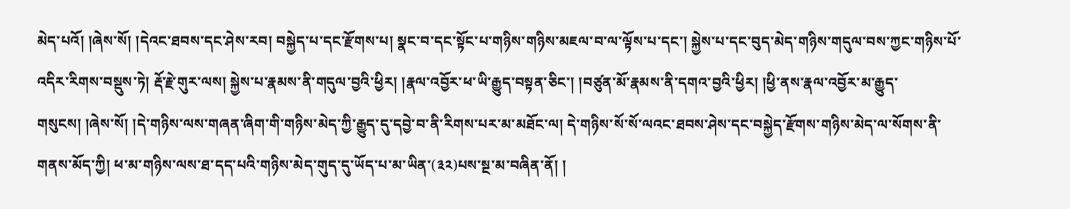མེད་པའོ། །ཞེས་སོ། །དེའང་ཐབས་དང་ཤེས་རབ། བསྐྱེད་པ་དང་རྫོགས་པ། སྣང་བ་དང་སྟོང་པ་གཉིས་གཉིས་མཇལ་བ་ལ་ལྟོས་པ་དང་། སྐྱེས་པ་དང་བུད་མེད་གཉིས་གདུལ་བས་ཀྱང་གཉིས་པོ་འདིར་རིགས་བསྡུས་ཏེ། རྡོ་རྗེ་གུར་ལས། སྐྱེས་པ་རྣམས་ནི་གདུལ་བྱའི་ཕྱིར། །རྣལ་འབྱོར་ཕ་ཡི་རྒྱུད་བསྟན་ཅིང་། །བཙུན་མོ་རྣམས་ནི་དགའ་བྱའི་ཕྱིར། །ཕྱི་ནས་རྣལ་འབྱོར་མ་རྒྱུད་གསུངས། །ཞེས་སོ། །དེ་གཉིས་ལས་གཞན་ཞིག་གི་གཉིས་མེད་ཀྱི་རྒྱུད་དུ་དབྱེ་བ་ནི་རིགས་པར་མ་མཐོང་ལ། དེ་གཉིས་སོ་སོ་ལའང་ཐབས་ཤེས་དང་བསྐྱེད་རྫོགས་གཉིས་མེད་ལ་སོགས་ནི་གནས་མོད་ཀྱི། ཕ་མ་གཉིས་ལས་ཐ་དད་པའི་གཉིས་མེད་གུད་དུ་ཡོད་པ་མ་ཡིན་(༣༢)པས་སྔ་མ་བཞིན་ནོ། །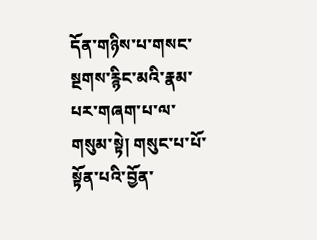དོན་གཉིས་པ་གསང་སྔགས་རྙིང་མའི་རྣམ་པར་གཞག་པ་ལ་གསུམ་སྟེ། གསུང་པ་པོ་སྟོན་པའི་བྱོན་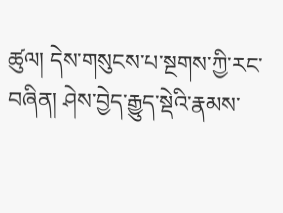ཚུལ། དེས་གསུངས་པ་སྔགས་ཀྱི་རང་བཞིན། ཤེས་བྱེད་རྒྱུད་སྡེའི་རྣམས་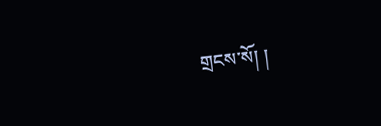གྲངས་སོ། །